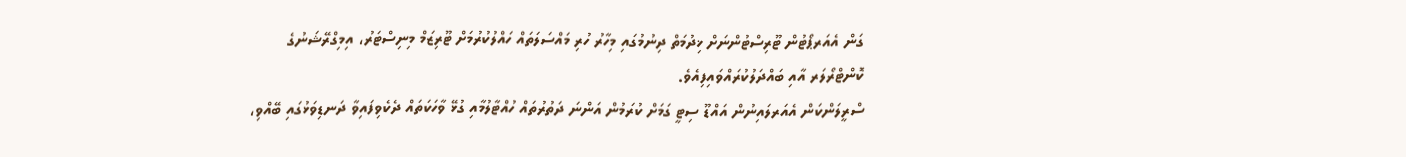ގަން އެއަރޕޯޓުން ޓޫރިސްޓުންނަށް ޚިދުމަތް ދިނުމުގައި މިހާރު ހުރި މައްސަލަތައް ހައްލުކުރުމަށް ޓޫރިޒަމް މިނިސްޓަރު، އިމިގްރޭޝަނުގެ ކޮންޓްރޯލަރ އާއި ބައްދަލުކުރައްވައިފިއެވެ.
ސްރީލަންކަން އެއަރލައިނުން އައްޑޫ ސިޓީ ގަމަށް ކުރަމުން އަންނަ ދަތުރުތައް ހުއްޓާލުމާއި ގުޅޭ ވާހަކަތައް ދެކެވިފައިވާ ދަނޑިވަޅުގައި ބޭއްވި،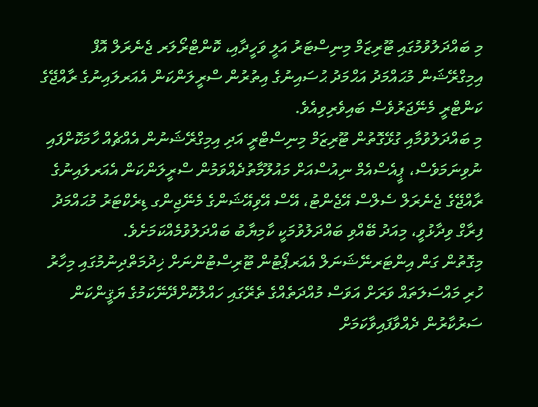މި ބައްދަލުވުމުގައި ޓޫރިޒަމް މިނިސްޓަރު އަލީ ވަހީދާއި، ކޮންޓްރޯލަރ ޖެނެރަލް އޮފް އިމިގްރޭޝަން މުޙައްމަދު އަޙްމަދު ޙުސައިނުގެ އިތުރުން ސްރީލަންކަން އެއަރލައިނުގެ ރާއްޖޭގެ ކަންޓްރީ މެނޭޖަރުވެސް ބައިވެރިވިއެވެ.
މި ބައްދަލުވުމާއި ގުޅޭގޮތުން ޓޫރިޒަމް މިނިސްޓްރީ އަދި އިމިގްރޭޝަނުން އެއްޗެއް ހާމަކޮށްފައި ނުވިނަމަވެސް، ޕީއެސްއެމް ނިއުސްއަށް މައުލޫމާތުދެއްވަމުން ސްރީލަންކަން އެއަރލައިނުގެ ރާއްޖޭގެ ޖެނެރަލް ސެލްސް އޭޖެންޓު، އޭސް އޭވިއޭޝަންގެ މެނޭޖިންގ ޑިރެކްޓަރު މުޙައްމަދު ފިރާގް ވިދާޅުވީ، މިއަދު ބޭއްވި ބައްދަލުވުމަކީ ކާމިޔާބު ބައްދަލުވުމެއްކަމަށެވެ.
މިގޮތުން ގަން އިންޓަރނޭޝަނަލް އެއަރޕޯޓުން ޓޫރިސްޓުންނަށް ޚިދުމަތްދިނުމުގައި މިހާރު ހުރި މައްސަލަތައް ވަރަށް އަވަސް މުއްދަތެއްގެ ތެރޭގައި ހައްލުކޮށްދޭނޭކަމުގެ ޔަޤީންކަން ސަރުކާރުން ދެއްވާފައިވާކަމަށް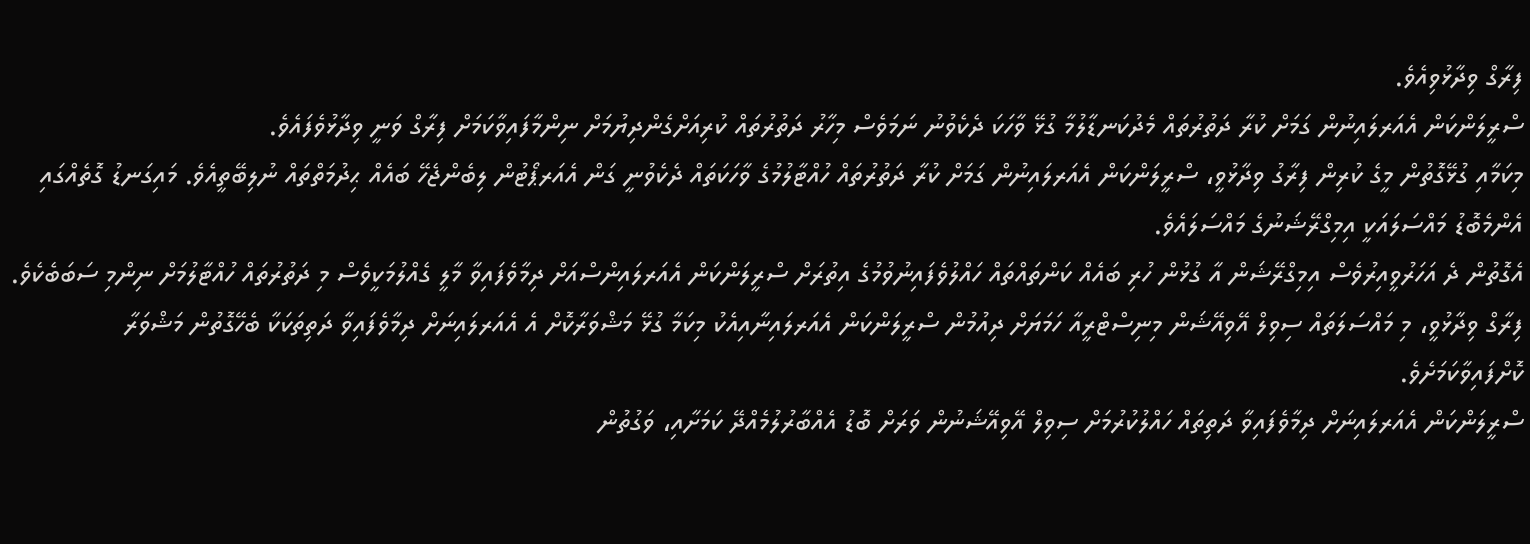ފިރާގް ވިދާޅުވިއެވެ.
ސްރީލަންކަން އެއަރލައިނުން ގަމަށް ކުރާ ދަތުރުތައް މެދުކަނޑާލުމާ ގުޅޭ ވާހަކަ ދެކެވުނު ނަމަވެސް މިހާރު ދަތުރުތައް ކުރިއަށްގެންދިޔުމަށް ނިންމާފައިވާކަމަށް ފިރާގް ވަނީ ވިދާޅުވެފައެވެ.
މިކަމާއި ގުޅޭގޮތުން މީގެ ކުރިން ފިރާގު ވިދާޅުވީ، ސްރީލަންކަން އެއަރލައިނުން ގަމަށް ކުރާ ދަތުރުތައް ހުއްޓާލުމުގެ ވާހަކަތައް ދެކެވުނީ ގަން އެއަރޕޯޓުން ލިބެންޖެހޭ ބައެއް ޙިދުމަތްތައް ނުލިބޭތީއެވެ. މައިގަނޑު ގޮތެއްގައި އެންމެބޮޑު މައްސަލައަކީ އިމިގްރޭޝަނުގެ މައްސަލައެވެ.
އެގޮތުން ދެ އަހަރުވީއިރުވެސް އިމިގްރޭޝަން އާ ގުޅުން ހުރި ބައެއް ކަންތައްތައް ހައްލުވެފައިނުވުމުގެ އިތުރަށް ސްރީލަންކަން އެއަރލައިންސްއަށް ދިމާވެފައިވާ މާލީ ގެއްލުމަކީވެސް މި ދަތުރުތައް ހުއްޓާލުމަށް ނިންމި ސަބަބެކެވެ.
ފިރާގް ވިދާޅުވީ، މި މައްސަލަތައް ސިވިލް އޭވިއޭޝަން މިނިސްޓްރީއާ ހަމަޔަށް ދިއުމުން ސްރީލަންކަން އެއަރލައިނާއިއެކު މިކަމާ ގުޅޭ މަޝްވަރާކޮށް އެ އެއަރލައިނަށް ދިމާވެފައިވާ ދަތިތަކަކާ ބެހޭގޮތުން މަޝްވަރާ ކޮށްފައިވާކަމަށެވެ.
ސްރީލަންކަން އެއަރލައިނަށް ދިމާވެފައިވާ ދަތިތައް ހައްލުކުރުމަށް ސިވިލް އޭވިއޭޝަނުން ވަރަށް ބޮޑު އެއްބާރުލުމެއްދޭ ކަމަށާއި، ވަގުތުން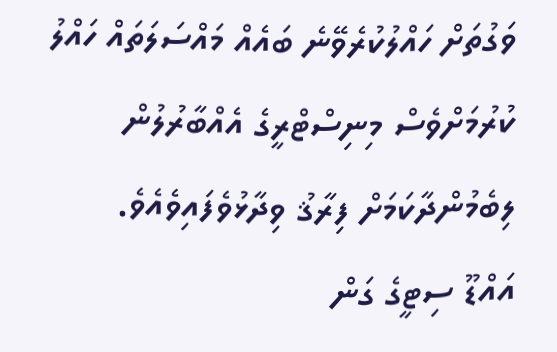ވަގުތަށް ހައްލުކުރެވޭނެ ބައެއް މައްސަލަތައް ހައްލު ކުރުމަށްވެސް މިނިސްޓްރީގެ އެއްބާރުލުން ލިބެމުންދާކަމަށް ފިރާޤު ވިދާޅުވެފައިވެއެވެ.
އައްޑޫ ސިޓީގެ ގަން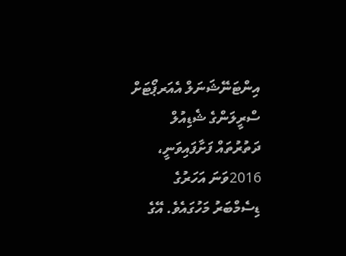އިންޓަނޭޝަނަލް އެއަރޕޯޓަށް ސްރީލަންގެ ޝެޑިއުލް ދަތުރުތައް ފަށާފައިވަނީ، 2016ވަނަ އަހަރުގެ ޑިސެމްބަރު މަހުގައެވެ. އޭގެ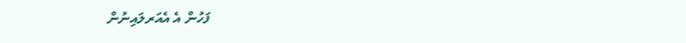ފަހުން އެ އެއަރލައިނުން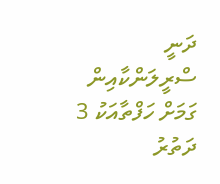ދަނީ ސްރީލަންކާއިން ގަމަށް ހަފްތާއަކު 3 ދަތުރު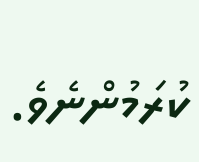ކުރަމުންނެވެ.